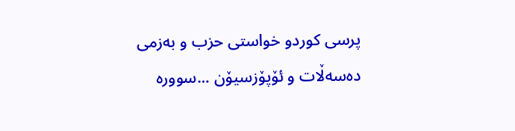پرسی كوردو خواستی حزب و به‌زمی ده‌سه‌ڵات و ئۆپۆزسیۆن ...سووره‌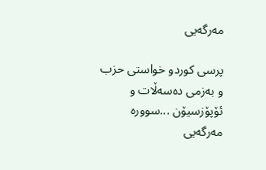مه‌رگه‌یی

پرسی كوردو خواستی حزب و به‌زمی ده‌سه‌ڵات و ئۆپۆزسیۆن ...سووره‌ مه‌رگه‌یی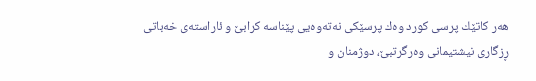هه‌ر كاتێك پرسی كورد وه‌ك پرسێكی نه‌ته‌وه‌یی پێناسه‌ كرابێ و ئاراسته‌ی خه‌باتی ڕزگاری نیشتیمانی وه‌رگرتبێ، دوژمنان و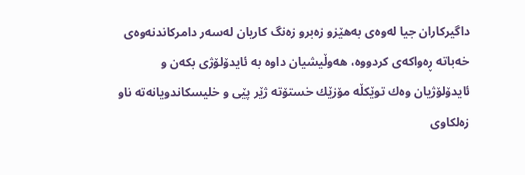داگیركاران جیا له‌وه‌ی به‌هێزو زه‌برو زه‌نگ كاریان له‌سه‌ر دامركاندنه‌وه‌ی خه‌باته‌ ڕه‌واكه‌ی كردووه‌، هه‌وڵیشیان داوه‌ به‌ ئایدۆلۆژی بكه‌ن و ئایدۆلۆژیان وه‌ك توێكڵه‌ مۆزێك خستۆته‌ ژێر پێی و خلیسكاندویانه‌ته‌ ناو زه‌لكاوی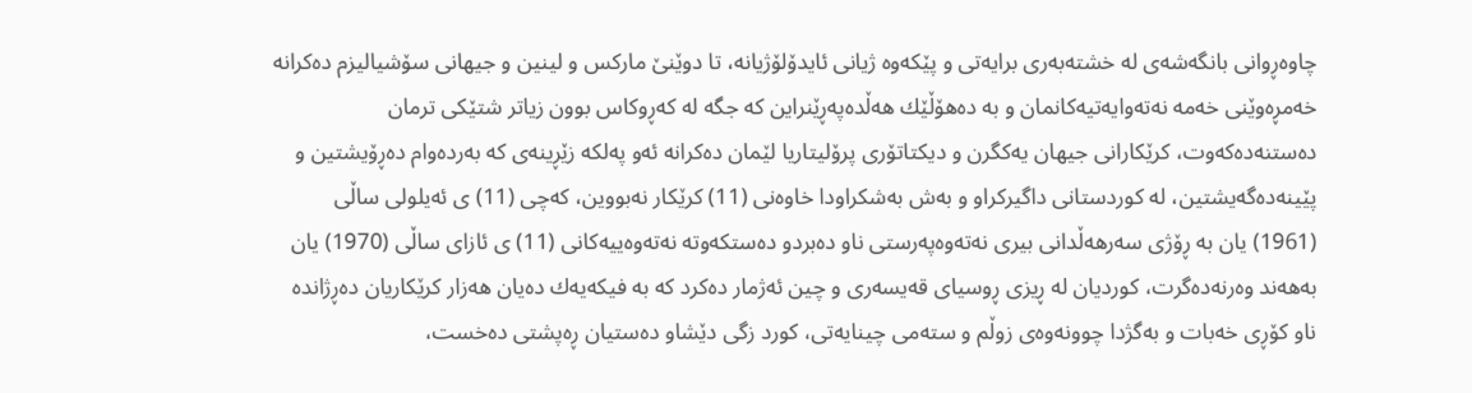چاوه‌ڕوانی بانگه‌شه‌ی له‌ خشته‌به‌ری برایه‌تی و پێكه‌وه‌ ژیانی ئایدۆلۆژیانه‌، تا دوێنێ ماركس و لینین و جیهانی سۆشیالیزم ده‌كرانه‌ خه‌مڕه‌وێنی خه‌مه‌ نه‌ته‌وایه‌تیه‌كانمان و به‌ ده‌هۆڵێك هه‌ڵده‌په‌ڕێنراین كه‌ جگه‌ له‌ كه‌ڕوكاس بوون زیاتر شتێكی ترمان ده‌ستنه‌ده‌كه‌وت، كرێكارانی جیهان یه‌كگرن و دیكتاتۆری پرۆلیتاریا لێمان ده‌كرانه‌ ئه‌و په‌لكه‌ زێڕینه‌ی كه‌ به‌رده‌وام ده‌ڕۆیشتین و پێینه‌ده‌گه‌یشتین، له‌ كوردستانی داگیركراو و به‌ش به‌شكراودا خاوه‌نی (11) كرێكار نه‌بووین، كه‌چی (11) ی ئه‌یلولی ساڵی (1961) یان به‌ ڕۆژی سه‌رهه‌ڵدانی بیری نه‌ته‌وه‌په‌رستی ناو ده‌بردو ده‌ستكه‌وته‌ نه‌ته‌وه‌ییه‌كانی (11) ی ئازای ساڵی (1970) یان به‌هه‌ند وه‌رنه‌ده‌گرت، كوردیان له‌ ڕیزی ڕوسیای قه‌یسه‌ری و چین ئه‌ژمار ده‌كرد كه‌ به‌ فیكه‌یه‌ك ده‌یان هه‌زار كرێكاریان ده‌ڕژانده‌ ناو كۆڕی خه‌بات و به‌گژدا چوونه‌وه‌ی زوڵم و سته‌می چینایه‌تی، كورد زگی دێشاو ده‌ستیان ڕه‌پشتی ده‌خست،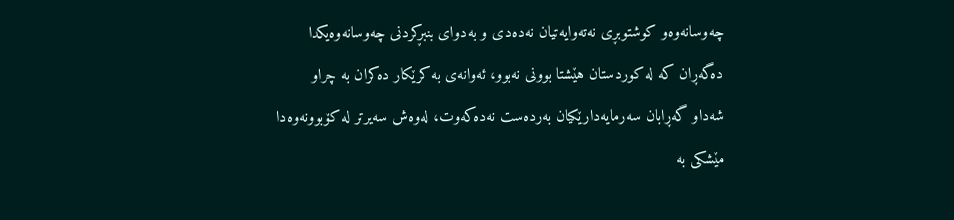چه‌وسانه‌وه‌و كوشتوبڕی نه‌ته‌وایه‌تیان نه‌ده‌دی و به‌دوای بنبڕكردنی چه‌وسانه‌وه‌یكدا ده‌گه‌ڕان كه‌ له‌ كوردستان هێشتا بوونی نه‌بوو، ئه‌وانه‌ی به‌ كرێكار ده‌كران به‌ چراو شه‌داو گه‌ڕابان سه‌رمایه‌دارێكیان به‌رده‌ست نه‌ده‌كه‌وت، له‌وه‌ش سه‌یرتر له‌ كۆبوونه‌وه‌دا مێشكی به‌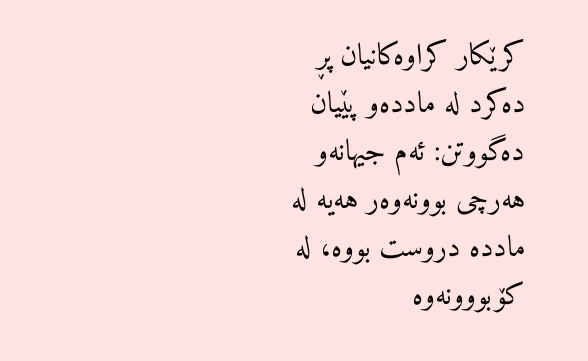كرێكار كراوه‌كانیان پڕ ده‌كرد له‌ مادده‌و پێیان ده‌گووتن: ئه‌م جیهانه‌و هه‌رچی بوونه‌وه‌ر هه‌یه‌ له‌ مادده‌ دروست بووه‌، له‌ كۆبووونه‌وه‌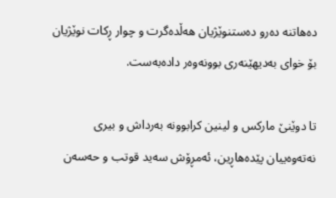ده‌هاتنه‌ ده‌رو ده‌ستنوێژیان هه‌ڵده‌گرت و چوار ڕكات نوێژیان بۆ خوای به‌دیهێنه‌ری بوونه‌وه‌ر داده‌به‌ست.

تا دوێنێ ماركس و لینین كرابوونه‌ به‌رداش و بیری نه‌ته‌وه‌ییان پێده‌هاڕین، ئه‌مڕۆش سه‌ید قوتب و حه‌سه‌ن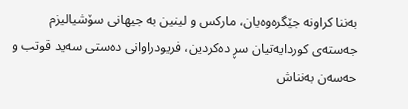به‌ننا كراونه‌ جێگره‌وه‌یان، ماركس و لینین به‌ جیهانی سۆشیالیزم جه‌سته‌ی كوردایه‌تیان سڕ ده‌كردین، فریودراوانی ده‌ستی سه‌ید قوتب و حه‌سه‌ن به‌نناش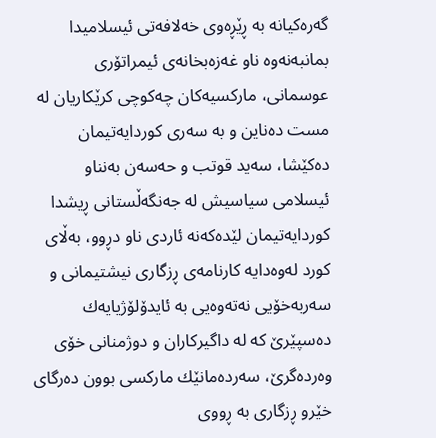گه‌ره‌كیانه‌ به‌ ڕێڕه‌وی خه‌لافه‌تی ئیسلامیدا بمانبه‌نه‌وه‌ ناو غه‌زه‌بخانه‌ی ئیمراتۆری عوسمانی، ماركسیه‌كان چه‌كوچی كرێكاریان له‌ مست ده‌ناین و به‌ سه‌ری كوردایه‌تیمان ده‌كێشا، سه‌ید قوتب و حه‌سه‌ن به‌نناو ئیسلامی سیاسیش له‌ جه‌نگه‌ڵستانی ڕیشدا كوردایه‌تیمان لێده‌كه‌نه‌ ئاردی ناو دڕوو، به‌ڵای كورد له‌وه‌دایه‌ كارنامه‌ی ڕزگاری نیشتیمانی و سه‌ربه‌خۆیی نه‌ته‌وه‌یی به‌ ئایدۆلۆژیایه‌ك ده‌سپێرێ كه‌ له‌ داگیركاران و دوژمنانی خۆی وه‌رده‌گرێ، سه‌رده‌مانێك ماركسی بوون ده‌رگای خێرو ڕزگاری به‌ ڕووی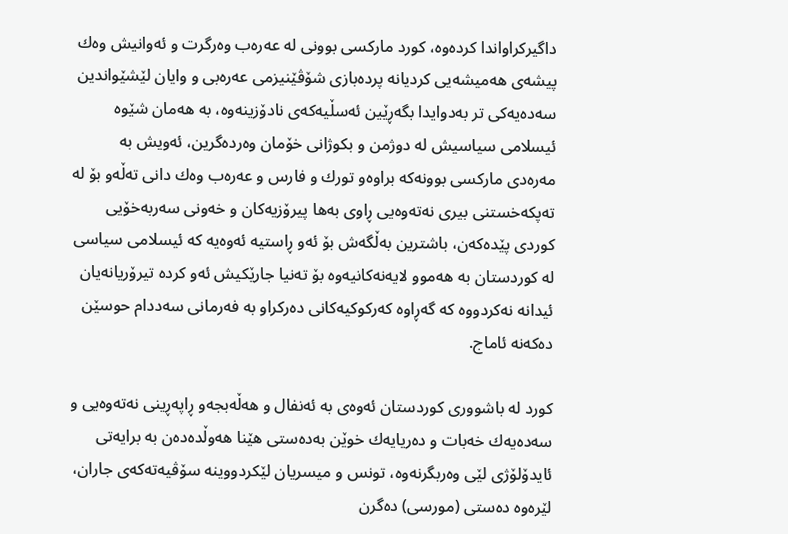داگیركراواندا كرده‌وه‌، كورد ماركسی بوونی له‌ عه‌ره‌ب وه‌رگرت و ئه‌وانیش وه‌ك پیشه‌ی هه‌میشه‌یی كردیانه‌ پرده‌بازی شۆڤێنیزمی عه‌ره‌بی و وایان لێشێواندین سه‌ده‌یه‌كی تر به‌دوایدا بگه‌ڕێین ئه‌سڵیه‌كه‌ی نادۆزینه‌وه‌، به‌ هه‌مان شێوه‌ ئیسلامی سیاسیش له‌ دوژمن و بكوژانی خۆمان وه‌رده‌گرین، ئه‌ویش به‌ مه‌ره‌دی ماركسی بوونه‌كه‌ براوه‌و تورك و فارس و عه‌ره‌ب وه‌ك دانی ته‌ڵه‌و بۆ له‌ ته‌پكه‌خستنی بیری نه‌ته‌وه‌یی ڕاوی به‌ها پیرۆزیه‌كان و خه‌ونی سه‌ربه‌خۆیی كوردی پێده‌كه‌ن، باشترین به‌ڵگه‌ش بۆ ئه‌و ڕاستیه‌ ئه‌وه‌یه‌ كه‌ ئیسلامی سیاسی له‌ كوردستان به‌ هه‌موو لایه‌نه‌كانیه‌وه‌ بۆ ته‌نیا جارێكیش ئه‌و كرده‌ تیرۆریانه‌یان ئیدانه‌ نه‌كردووه‌ كه‌ گه‌ڕاوه‌ كه‌ركوكیه‌كانی ده‌ركراو به‌ فه‌رمانی سه‌ددام حوسێن ده‌كه‌نه‌ ئاماج.

كورد له‌ باشووری كوردستان ئه‌وه‌ی به‌ ئه‌نفال و هه‌ڵه‌بجه‌و ڕاپه‌ڕینی نه‌ته‌وه‌یی و سه‌ده‌یه‌ك خه‌بات و ده‌ریایه‌ك خوێن به‌ده‌ستی هێنا هه‌وڵده‌ده‌ن به‌ برایه‌تی ئایدۆلۆژی لێی وه‌ربگرنه‌وه‌، تونس و میسریان لێكردووینه‌ سۆڤیه‌ته‌كه‌ی جاران، لێره‌وه‌ ده‌ستی (مورسی) ده‌گرن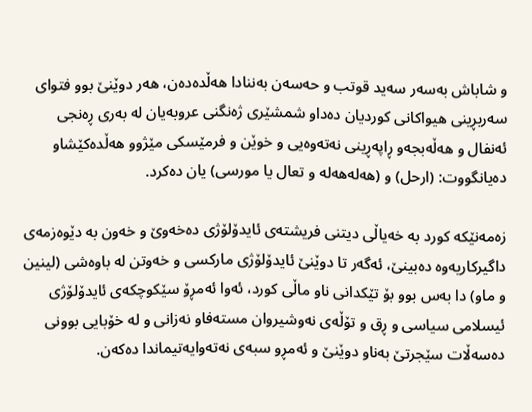و شاباش به‌سه‌ر سه‌ید قوتب و حه‌سه‌ن به‌ننادا هه‌ڵده‌ده‌ن، هه‌ر دوێنێ بوو فتوای سه‌ربڕینی هیواكانی كوردیان ده‌داو شمشێری ژه‌نگنی عروبه‌یان له‌ به‌ری ڕه‌نجی ئه‌نفال و هه‌ڵه‌بجه‌و ڕاپه‌ڕینی نه‌ته‌وه‌یی و خوێن و فرمێسكی مێژوو هه‌ڵده‌كێشاو ده‌یانگووت: (ارحل) و (هه‌له‌هه‌له‌ و تعال یا مورسی) یان ده‌كرد.

زه‌مه‌نێكه‌ كورد به‌ خه‌یاڵی دیتنی فریشته‌ی ئایدۆلۆژی ده‌خه‌وێ و خه‌ون به‌ دێوه‌زمه‌ی داگیركاریه‌وه‌ ده‌بینێ، ئه‌گه‌ر تا دوێنێ ئایدۆلۆژی ماركسی و خه‌وتن له‌ باوه‌شی (لینین و ماو) دا به‌س بوو بۆ تێكدانی ناو ماڵی كورد، ئه‌وا ئه‌مڕۆ سێكوچكه‌ی ئایدۆلۆژی ئیسلامی سیاسی و ڕق و تۆڵه‌ی نه‌وشیروان مسته‌فاو نه‌زانی و له‌ خۆبایی بوونی ده‌سه‌ڵات سێجرتێ به‌ناو دوێنێ و ئه‌مڕو سبه‌ی نه‌ته‌وایه‌تیماندا ده‌كه‌ن.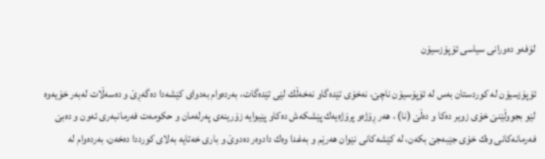لۆفه‌و ده‌ورانی سیاسی ئۆپۆزسیۆن

ئۆپۆزسیۆن له‌ كوردستان به‌س له‌ ئۆپۆسیۆن ناچێ، نه‌خۆی تێده‌گاو نه‌خه‌ڵك لێی تێده‌گات، به‌رده‌وام به‌دوای كێشه‌دا ده‌گه‌ڕێ و ده‌سه‌ڵات له‌به‌ر خۆیه‌وه‌ لێو بجووڵێنێ خۆی زویر ده‌كا و ده‌ڵێ (نا) ، هه‌ر ڕۆژه‌و پرۆژه‌یه‌ك پێشكه‌ش ده‌كاو پێیوایه‌ زۆرینه‌ی په‌رله‌مان و حكومه‌ت فه‌رمانبه‌ری ئه‌ون و ده‌بێ فه‌رمانه‌كانی وه‌ك خۆی جێبه‌جێ بكه‌ن، له‌ كێشه‌كانی نێوان هه‌رێم و به‌غدا وه‌ك دادوه‌ر ده‌دوێ و باری خه‌تایه‌ به‌لای كورددا ده‌خه‌ن، به‌رده‌وام له‌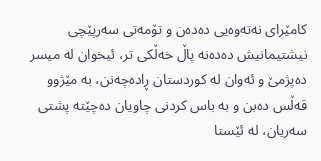كامێرای نه‌ته‌وه‌یی ده‌ده‌ن و تۆمه‌تی سه‌رپێچی نیشتیمانیش ده‌ده‌نه‌ پاڵ خه‌ڵكی تر، ئیخوان له‌ میسر ده‌پژمێ و ئه‌وان له‌ كوردستان ڕاده‌چه‌نن، به‌ مێژوو قه‌ڵس ده‌بن و به‌ باس كردنی چاویان ده‌چێته‌ پشتی سه‌ریان، له‌ ئێستا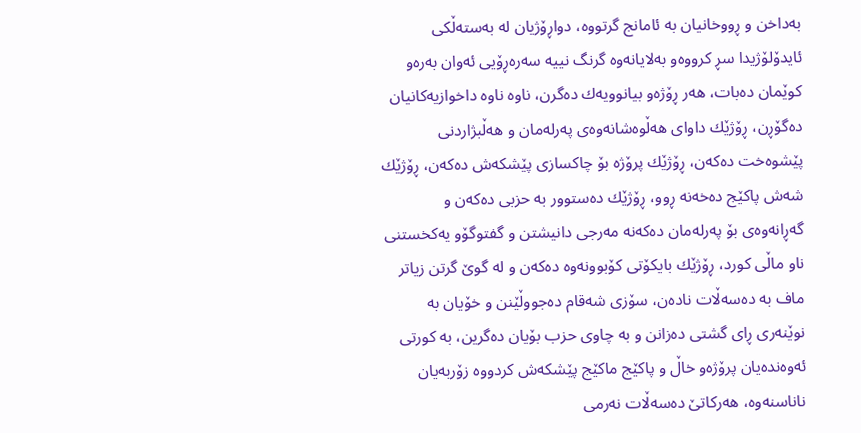به‌داخن و ڕووخانیان به‌ ئامانج گرتووه‌، دواڕۆژیان له‌ به‌سته‌ڵكی ئایدۆلۆژیدا سڕ كرووه‌و به‌لایانه‌وه‌ گرنگ نییه‌ سه‌ره‌ڕۆیی ئه‌وان به‌ره‌و كوێمان ده‌بات، هه‌ر ڕۆژه‌و بیانوویه‌ك ده‌گرن، ناوه‌ ناوه‌ داخوازیه‌كانیان ده‌گۆڕن، ڕۆژێك داوای هه‌ڵوه‌شانه‌وه‌ی په‌رله‌مان و هه‌ڵبژاردنی پێشوه‌خت ده‌كه‌ن، ڕۆژێك پرۆژه‌ بۆ چاكسازی پێشكه‌ش ده‌كه‌ن، ڕۆژێك شه‌ش پاكێج ده‌خه‌نه‌ ڕوو، ڕۆژێك ده‌ستوور به‌ حزبی ده‌كه‌ن و گه‌ڕانه‌وه‌ی بۆ په‌رله‌مان ده‌كه‌نه‌ مه‌رجی دانیشتن و گفتوگۆو یه‌كخستنی ناو ماڵی كورد، ڕۆژێك بایكۆتی كۆبوونه‌وه‌ ده‌كه‌ن و له‌ گوێ گرتن زیاتر ماف به‌ ده‌سه‌ڵات ناده‌ن، سۆزی شه‌قام ده‌جووڵێنن و خۆیان به‌ نوێنه‌ری ڕای گشتی ده‌زانن و به‌ چاوی حزب بۆیان ده‌گرین، به‌ كورتی ئه‌وه‌نده‌یان پرۆژه‌و خاڵ و پاكێج ماكێج پێشكه‌ش كردووه‌ زۆربه‌یان ناناسنه‌وه‌، هه‌ركاتێ ده‌سه‌ڵات نه‌رمی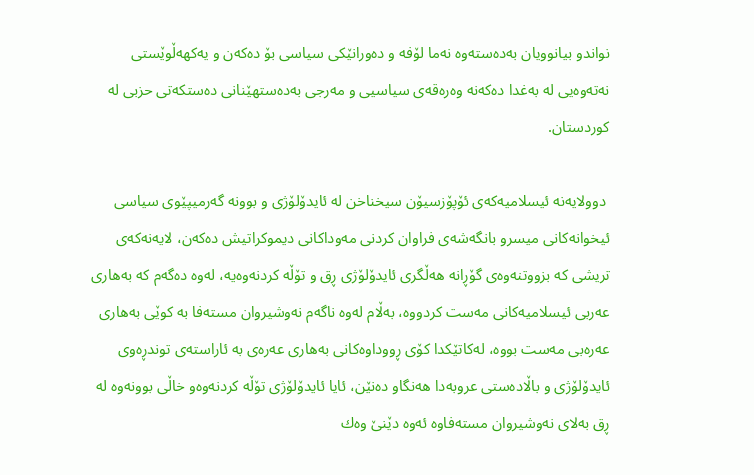نواندو بیانوویان به‌ده‌سته‌وه‌ نه‌ما لۆفه‌ و ده‌ورانێكی سیاسی بۆ ده‌كه‌ن و یه‌كهه‌ڵوێستی نه‌ته‌وه‌یی له‌ به‌غدا ده‌كه‌نه‌ وه‌ره‌قه‌ی سیاسیی و مه‌رجی به‌ده‌ستهێنانی ده‌ستكه‌تی حزبی له‌ كوردستان.

 دوولایه‌نه‌ ئیسلامیه‌كه‌ی ئۆپۆزسیۆن سیخناخن له‌ ئایدۆلۆژی و بوونه‌ گه‌رمیپێوی سیاسی ئیخوانه‌كانی میسرو بانگه‌شه‌ی فراوان كردنی مه‌وداكانی دیموكراتیش ده‌كه‌ن، لایه‌نه‌كه‌ی تریشی كه‌ بزووتنه‌وه‌ی گۆڕانه‌ هه‌ڵگری ئایدۆلۆژی ڕق و تۆڵه‌ كردنه‌وه‌یه‌، له‌وه‌ ده‌گه‌م كه‌ به‌هاری عه‌ربی ئیسلامیه‌كانی مه‌ست كردووه‌، به‌ڵام له‌وه‌ ناگه‌م نه‌وشیروان مسته‌فا به‌ كوێی به‌هاری عه‌ره‌بی مه‌ست بووه‌، له‌كاتێكدا كۆی ڕووداوه‌كانی به‌هاری عه‌ره‌ی به‌ ئاراسته‌ی توندڕه‌وی ئایدۆلۆژی و باڵاده‌ستی عروبه‌دا هه‌نگاو ده‌نێن، ئایا ئایدۆلۆژی تۆڵه‌ كردنه‌وه‌و خاڵی بوونه‌وه‌ له‌ ڕق به‌لای نه‌وشیروان مسته‌فاوه‌ ئه‌وه‌ دێنێ وه‌ك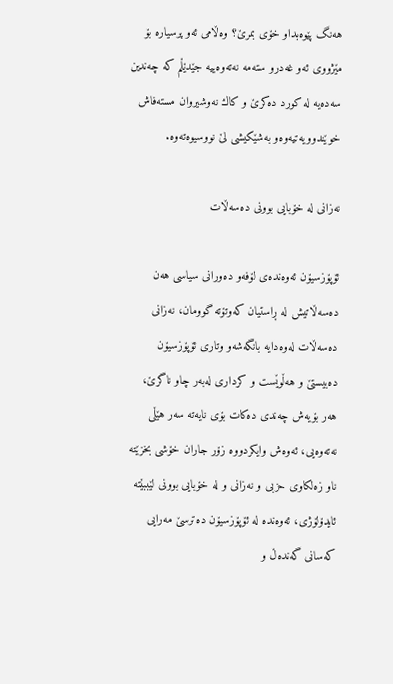هه‌نگ پێوه‌بداو خۆی بمرێ؟ وه‌ڵامی ئه‌و پرسیاره‌ بۆ مێژووی ئه‌و غه‌درو سته‌مه‌ نه‌ته‌وه‌ییه‌ جێدێڵم كه‌ چه‌ندین سه‌ده‌یه‌ له‌ كورد ده‌كرێ و كاك نه‌وشیروان مسته‌فاش خوێندوویه‌تیه‌وه‌و به‌شێكیشی لێ نووسیوه‌ته‌وه‌.

نه‌زانی له‌ خۆبایی بوونی ده‌سه‌ڵات

ئۆپۆزسیۆن ئه‌وه‌نده‌ی لۆفه‌و ده‌ورانی سیاسی هه‌ن ده‌سه‌ڵاتیش له‌ ڕاستیان كه‌وتۆته‌ گوومان، نه‌زانی ده‌سه‌ڵات له‌وه‌دایه‌ بانگه‌شه‌و وتاری ئۆپۆزسیۆن ده‌بیستێ و هه‌ڵوێست و كرداری له‌به‌ر چاو ناگرێ، هه‌ر بۆیه‌ش چه‌ندی ده‌كات بۆی نایه‌ته‌ سه‌ر هێڵی نه‌ته‌وه‌یی، ئه‌وه‌ش وایكردووه‌ زۆر جاران خۆشی بخزێته‌ ناو زه‌لكاوی حزبی و نه‌زانی و له‌ خۆبایی بوونی لێببێته‌ ئایدۆلۆژی، ئه‌وه‌نده‌ له‌ ئۆپۆزسیۆن ده‌ترسێ مه‌رایی كه‌سانی گه‌نده‌ڵ و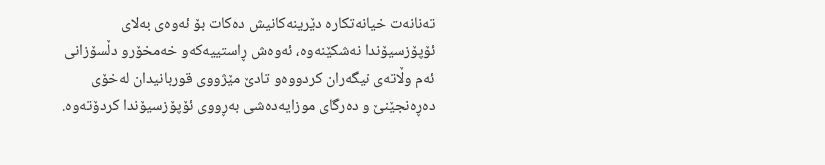ته‌نانه‌ت خیانه‌تكاره‌ دێرینه‌كانیش ده‌كات بۆ ئه‌وه‌ی به‌لای ئۆپۆزسیۆندا نه‌شكێنه‌وه‌، ئه‌وه‌ش ڕاستییه‌كه‌و خه‌مخۆرو دڵسۆزانی ئه‌م وڵاته‌ی نیگه‌ران كردووه‌و تادێ مێژووی قوربانیدان له‌خۆی ده‌ڕه‌نجێنێ و ده‌رگای موزایه‌ده‌شی به‌ڕووی ئۆپۆزسیۆندا كردۆته‌وه‌.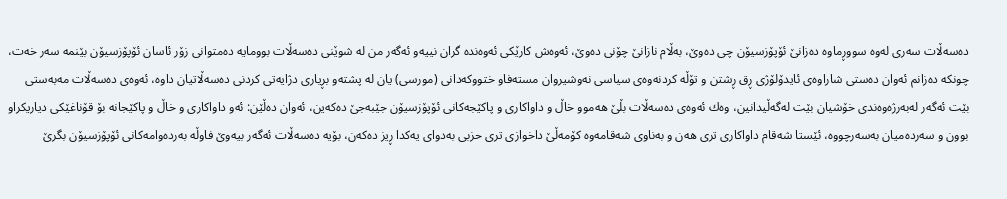ده‌سه‌ڵات سه‌ری له‌وه‌ سووڕماوه‌ ده‌زانێ ئۆپۆزسیۆن چی ده‌وێ، به‌ڵام نازانێ چۆنی ده‌وێ، ئه‌وه‌ش كارێكی ئه‌وه‌نده‌ گران نییه‌و ئه‌گه‌ر من له‌ شوێنی ده‌سه‌ڵات بوومایه‌ ده‌متوانی زۆر ئاسان ئۆپۆزسیۆن بێنمه‌ سه‌ر خه‌ت، چونكه‌ ده‌زانم ئه‌وان ده‌ستی شاراوه‌ی ئایدۆلۆژی ڕق ڕشتن و تۆڵه‌ كردنه‌وه‌ی سیاسی نه‌وشیروان مسته‌فاو ختووكه‌دانی (مورسی) یان له‌ پشته‌و بڕیاری دژایه‌تی كردنی ده‌سه‌ڵاتیان داوه‌، ئه‌وه‌ی ده‌سه‌ڵات مه‌به‌ستی بێت ئه‌گه‌ر له‌به‌رژه‌وه‌ندی خۆشیان بێت له‌گه‌ڵیدانین، وه‌ك ئه‌وه‌ی ده‌سه‌ڵات بڵێ هه‌موو خاڵ و داواكاری و پاكێجه‌كانی ئۆپۆزسیۆن جێبه‌جێ ده‌كه‌ین، ئه‌وان ده‌ڵێن: ئه‌و داواكاری و خاڵ و پاكێجانه‌ بۆ قۆناغێكی دیاریكراو بوون و سه‌رده‌میان به‌سه‌رچووه‌، ئێستا شه‌قام داواكاری تری هه‌ن و به‌ناوی شه‌قامه‌وه‌ كۆمه‌ڵێ داخوازی تری حزبی به‌دوای یه‌كدا ڕیز ده‌كه‌ن، بۆیه‌ ده‌سه‌ڵات ئه‌گه‌ر بیه‌وێ فاوڵه‌ به‌رده‌وامه‌كانی ئۆپۆزسیۆن بگرێ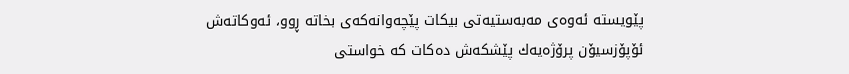پێویسته‌ ئه‌وه‌ی مه‌به‌ستیه‌تی بیكات پێچه‌وانه‌كه‌ی بخاته‌ ڕوو، ئه‌وكاته‌ش ئۆپۆزسیۆن پرۆژه‌یه‌ك پێشكه‌ش ده‌كات كه‌ خواستی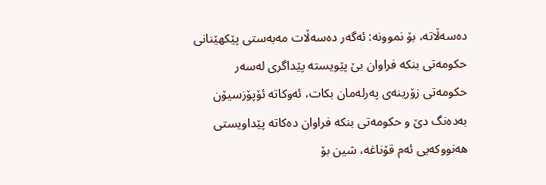ده‌سه‌ڵاته‌، بۆ نموونه‌: ئه‌گه‌ر ده‌سه‌ڵات مه‌به‌ستی پێكهێنانی حكومه‌تی بنكه‌ فراوان بێ پێویسته‌ پێداگری له‌سه‌ر حكومه‌تی زۆرینه‌ی په‌رله‌مان بكات، ئه‌وكاته‌ ئۆپۆزسیۆن به‌ده‌نگ دێ و حكومه‌تی بنكه‌ فراوان ده‌كاته‌ پێداویستی هه‌نووكه‌یی ئه‌م قۆناغه‌، شین بۆ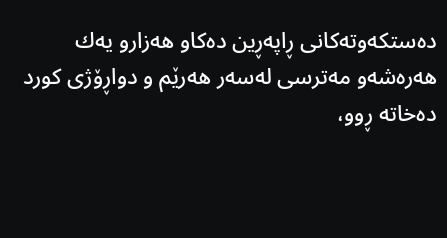ده‌ستكه‌وته‌كانی ڕاپه‌ڕین ده‌كاو هه‌زارو یه‌ك هه‌ره‌شه‌و مه‌ترسی له‌سه‌ر هه‌رێم و دواڕۆژی كورد ده‌خاته‌ ڕوو،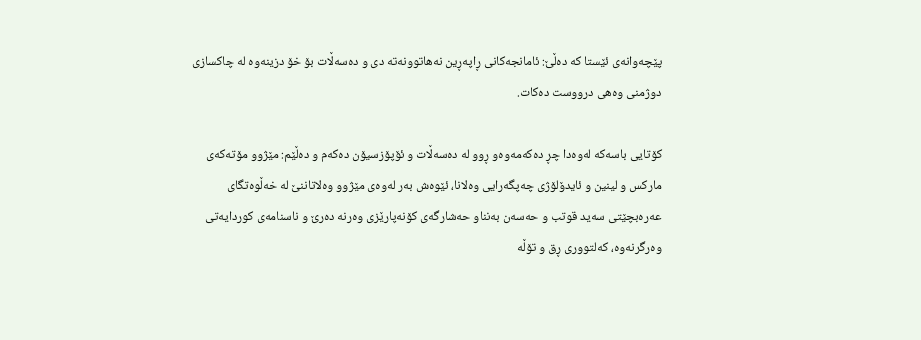پێچه‌وانه‌ی ئێستا كه‌ ده‌ڵێ: ئامانجه‌كانی ڕاپه‌ڕین نه‌هاتوونه‌ته‌ دی و ده‌سه‌ڵات بۆ خۆ دزینه‌وه‌ له‌ چاكسازی دوژمنی وه‌هی درووست ده‌كات.

كۆتایی باسه‌كه‌ له‌وه‌دا چڕ ده‌كه‌مه‌وه‌و ڕوو له‌ ده‌سه‌ڵات و ئۆپۆزسیۆن ده‌كه‌م و ده‌ڵێم: مێژوو مۆته‌كه‌ی ماركس و لینین و ئایدۆلۆژی چه‌پگه‌رایی وه‌لانا، ئێوه‌ش به‌ر له‌وه‌ی مێژوو وه‌لاتاننێ له‌ خه‌ڵوه‌تگای عه‌ره‌بچێتی سه‌ید قوتب و حه‌سه‌ن به‌نناو حه‌شارگه‌ی كۆنه‌پارێزی وه‌رنه‌ ده‌رێ و ناسنامه‌ی كوردایه‌تی وه‌رگرنه‌وه‌، كه‌لتووری ڕق و تۆڵه‌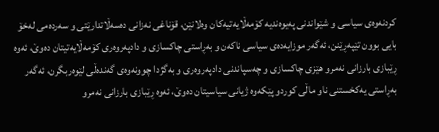كردنه‌وه‌ی سیاسی و شێواندنی په‌یوه‌ندیه‌ كۆمه‌ڵایه‌تیه‌كان وه‌لانێن، قۆناغی نه‌زانی ده‌سه‌ڵاتدارێتی و سه‌رده‌می له‌خۆ بایی بوون تێپه‌ڕێنن، ئه‌گه‌ر موزایه‌ده‌ی سیاسی ناكه‌ن و به‌ڕاستی چاكسازی و دادپه‌روه‌ری كۆمه‌ڵایه‌تیتان ده‌وێ، ئه‌وه‌ ڕێبازی بارزانی نه‌مرو هێزی چاكسازی و چه‌سپاندنی دادپه‌روه‌ری و به‌گژدا چوونه‌وه‌ی گه‌نده‌ڵی لێوه‌ربگرن، ئه‌گه‌ر به‌ڕاستی یه‌كخستنی ناو ماڵی كوردو پێكه‌وه‌ ژیانی سیاسیتان ده‌وێ، ئه‌وه‌ ڕێبازی بارزانی نه‌مرو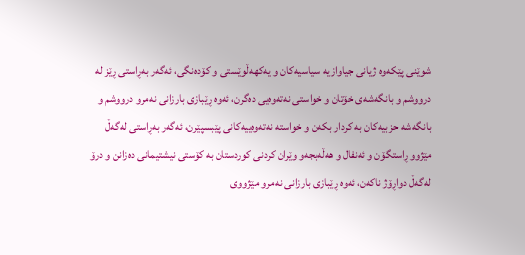شوێنی پێكه‌وه‌ ژیانی جیاوازیه‌ سیاسیه‌كان و یه‌كهه‌ڵوێستی و كۆده‌نگی، ئه‌گه‌ر به‌ڕاستی ڕێز له‌ درووشم و بانگه‌شه‌ی خۆتان و خواستی نه‌ته‌وه‌یی ده‌گرن، ئه‌وه‌ ڕێبازی بارزانی نه‌مرو درووشم و بانگه‌شه‌ حزبیه‌كان به‌ كردار بكه‌ن و خواسته‌ نه‌ته‌وه‌ییه‌كانی پێبسپێرن، ئه‌گه‌ر به‌ڕاستی له‌گه‌ڵ مێژوو ڕاستگۆن و ئه‌نفال و هه‌ڵه‌بجه‌و وێران كردنی كوردستان به‌ كۆستی نیشتیمانی ده‌زانن و درۆ له‌گه‌ڵ دواڕۆژ ناكه‌ن، ئه‌وه‌ ڕێبازی بارزانی نه‌مرو مێژووی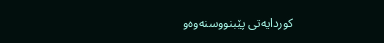كوردایه‌تی پێبنووسنه‌وه‌و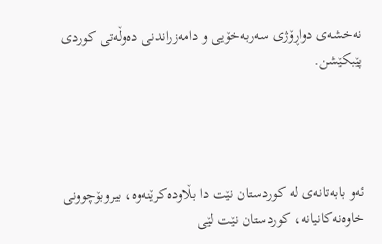نه‌خشه‌ی دواڕۆژی سه‌ربه‌خۆیی و دامه‌زراندنی ده‌وڵه‌تی كوردی پێبكێشن.




ئه‌و بابه‌تانه‌ی له‌ کوردستان نێت دا بڵاوده‌کرێنه‌وه‌، بیروبۆچوونی خاوه‌نه‌کانیانه‌، کوردستان نێت لێی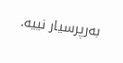به‌رپرسیار نییه‌.